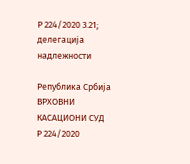Р 224/2020 3.21; делегација надлежности

Република Србија
ВРХОВНИ КАСАЦИОНИ СУД
Р 224/2020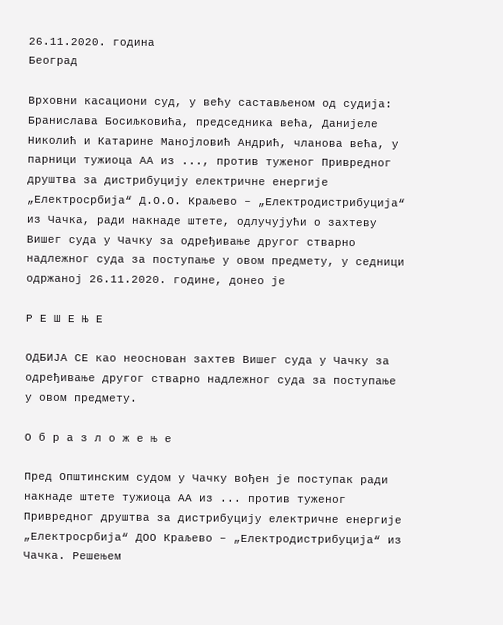26.11.2020. година
Београд

Врховни касациони суд, у већу састављеном од судија: Бранислава Босиљковића, председника већа, Данијеле Николић и Катарине Манојловић Андрић, чланова већа, у парници тужиоца АА из ..., против туженог Привредног друштва за дистрибуцију електричне енергије „Електросрбија“ Д.О.О. Краљево – „Електродистрибуција“ из Чачка, ради накнаде штете, одлучујући о захтеву Вишег суда у Чачку за одређивање другог стварно надлежног суда за поступање у овом предмету, у седници одржаној 26.11.2020. године, донео је

Р Е Ш Е Њ Е

ОДБИЈА СЕ као неоснован захтев Вишег суда у Чачку за одређивање другог стварно надлежног суда за поступање у овом предмету.

О б р а з л о ж е њ е

Пред Општинским судом у Чачку вођен је поступак ради накнаде штете тужиоца АА из ... против туженог Привредног друштва за дистрибуцију електричне енергије „Електросрбија“ ДОО Краљево – „Електродистрибуција“ из Чачка. Решењем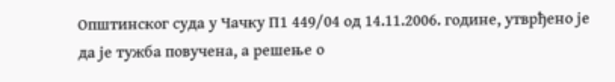Општинског суда у Чачку П1 449/04 од 14.11.2006. године, утврђено је да је тужба повучена, а решење о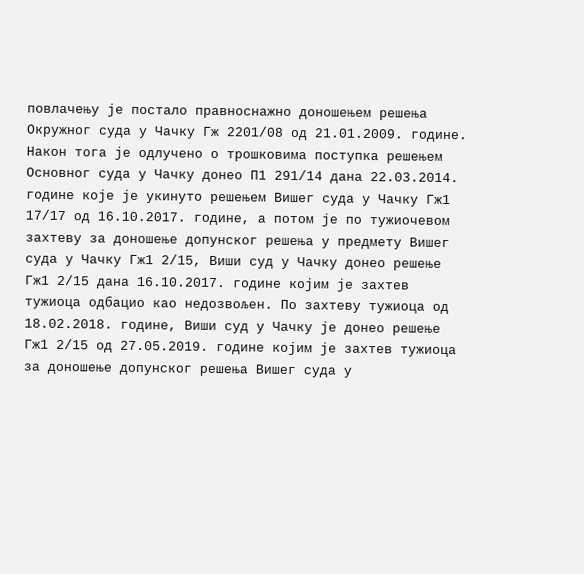повлачењу је постало правноснажно доношењем решења Окружног суда у Чачку Гж 2201/08 од 21.01.2009. године. Након тога је одлучено о трошковима поступка решењем Основног суда у Чачку донео П1 291/14 дана 22.03.2014. године које је укинуто решењем Вишег суда у Чачку Гж1 17/17 од 16.10.2017. године, а потом је по тужиочевом захтеву за доношење допунског решења у предмету Вишег суда у Чачку Гж1 2/15, Виши суд у Чачку донео решење Гж1 2/15 дана 16.10.2017. године којим је захтев тужиоца одбацио као недозвољен. По захтеву тужиоца од 18.02.2018. године, Виши суд у Чачку је донео решење Гж1 2/15 од 27.05.2019. године којим је захтев тужиоца за доношење допунског решења Вишег суда у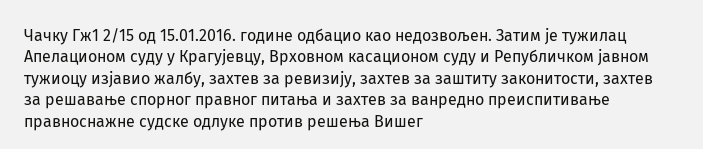Чачку Гж1 2/15 од 15.01.2016. године одбацио као недозвољен. Затим је тужилац Апелационом суду у Крагујевцу, Врховном касационом суду и Републичком јавном тужиоцу изјавио жалбу, захтев за ревизију, захтев за заштиту законитости, захтев за решавање спорног правног питања и захтев за ванредно преиспитивање правноснажне судске одлуке против решења Вишег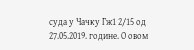суда у Чачку Гж1 2/15 од 27.05.2019. године. О овом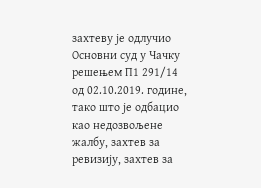захтеву је одлучио Основни суд у Чачку решењем П1 291/14 од 02.10.2019. године, тако што је одбацио као недозвољене жалбу, захтев за ревизију, захтев за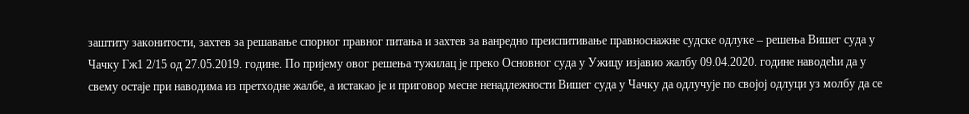заштиту законитости, захтев за решавање спорног правног питања и захтев за ванредно преиспитивање правноснажне судске одлуке – решења Вишег суда у Чачку Гж1 2/15 од 27.05.2019. године. По пријему овог решења тужилац је преко Основног суда у Ужицу изјавио жалбу 09.04.2020. године наводећи да у свему остаје при наводима из претходне жалбе, а истакао је и приговор месне ненадлежности Вишег суда у Чачку да одлучује по својој одлуци уз молбу да се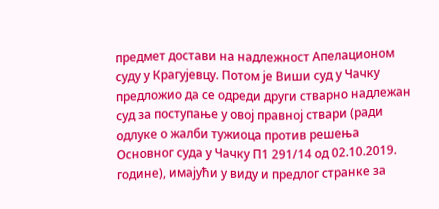предмет достави на надлежност Апелационом суду у Крагујевцу. Потом је Виши суд у Чачку предложио да се одреди други стварно надлежан суд за поступање у овој правној ствари (ради одлуке о жалби тужиоца против решења Основног суда у Чачку П1 291/14 од 02.10.2019. године), имајући у виду и предлог странке за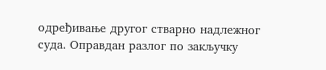одређивање другог стварно надлежног суда. Оправдан разлог по закључку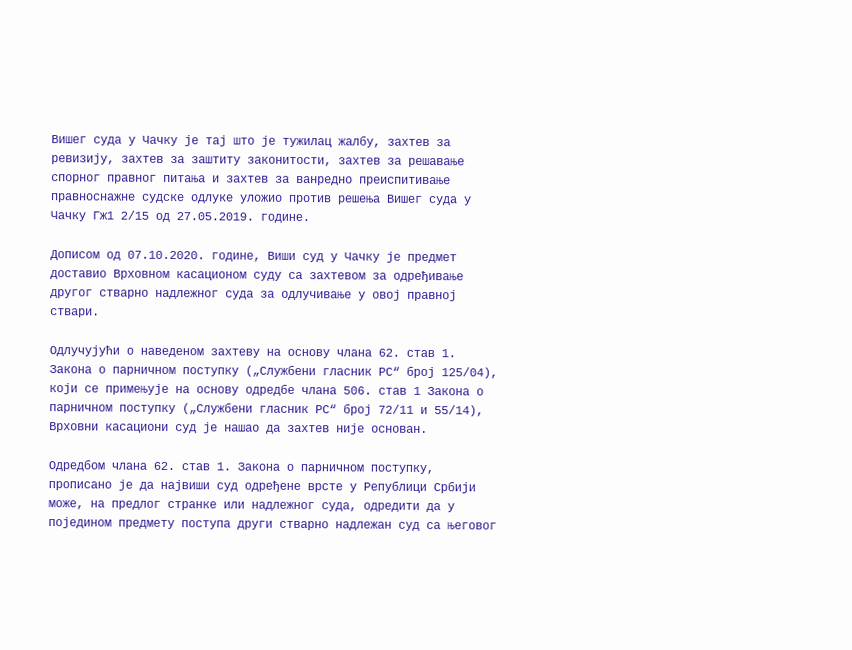Вишег суда у Чачку је тај што је тужилац жалбу, захтев за ревизију, захтев за заштиту законитости, захтев за решавање спорног правног питања и захтев за ванредно преиспитивање правноснажне судске одлуке уложио против решења Вишег суда у Чачку Гж1 2/15 од 27.05.2019. године.

Дописом од 07.10.2020. године, Виши суд у Чачку је предмет доставио Врховном касационом суду са захтевом за одређивање другог стварно надлежног суда за одлучивање у овој правној ствари.

Одлучујући о наведеном захтеву на основу члана 62. став 1. Закона о парничном поступку („Службени гласник РС“ број 125/04), који се примењује на основу одредбе члана 506. став 1 Закона о парничном поступку („Службени гласник РС“ број 72/11 и 55/14), Врховни касациони суд је нашао да захтев није основан.

Одредбом члана 62. став 1. Закона о парничном поступку, прописано је да највиши суд одређене врсте у Републици Србији може, на предлог странке или надлежног суда, одредити да у поједином предмету поступа други стварно надлежан суд са његовог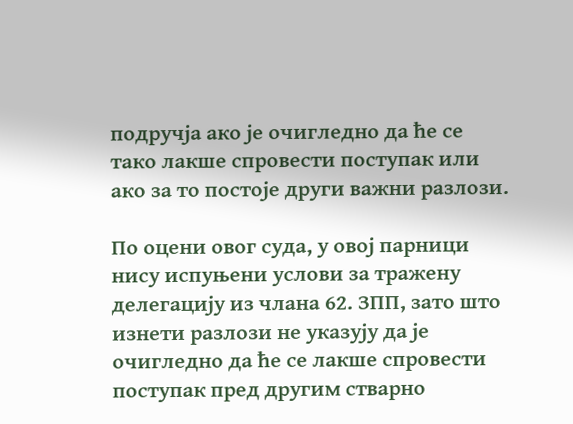подручја ако је очигледно да ће се тако лакше спровести поступак или ако за то постоје други важни разлози.

По оцени овог суда, у овој парници нису испуњени услови за тражену делегацију из члана 62. ЗПП, зато што изнети разлози не указују да је очигледно да ће се лакше спровести поступак пред другим стварно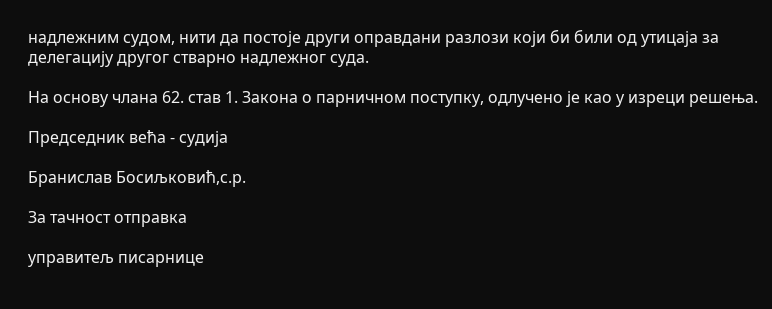надлежним судом, нити да постоје други оправдани разлози који би били од утицаја за делегацију другог стварно надлежног суда.

На основу члана 62. став 1. Закона о парничном поступку, одлучено је као у изреци решења.

Председник већа - судија

Бранислав Босиљковић,с.р.

За тачност отправка

управитељ писарнице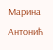Марина Антонић